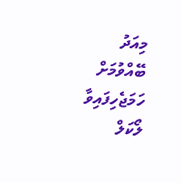މިއަދު ބޭއްވުމަށް ހަމަޖެހިފައިވާ ލޯކަލް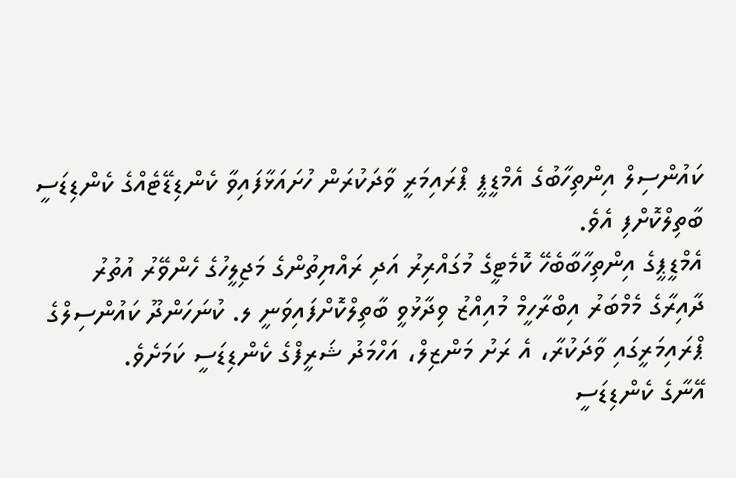ކައުންސިލް އިންތިހާބުގެ އެމްޑީޕީ ޕްރައިމަރީ ވާދަކުރަން ހުށައަޅާފައިވާ ކެންޑިޑޭޓެއްގެ ކެންޑިޑަސީ ބާތިލްކޮށްފި އެވެ.
އެމްޑީޕީގެ އިންތިހާބާބެހޭ ކޮމެޓީގެ މުގައްރިރު އަދި ރައްޔިތުންގެ މަޖިލީހުގެ ހެންވޭރު އުތުރު ދާއިރާގެ މެމްބަރު އިބްރާހީމް މުއިއްޒު ވިދާޅުވީ ބާތިލްކޮށްފައިވަނީ ލ. ކުނަހަންދޫ ކައުންސިލްގެ ޕްރައިމަރީގައި ވާދަކުރާ، އެ ރަށު މަންޒިލް، އަހްމަދު ޝަރީފްގެ ކެންޑިޑަސީ ކަމަށެވެ.
އޭނާގެ ކެންޑިޑަސީ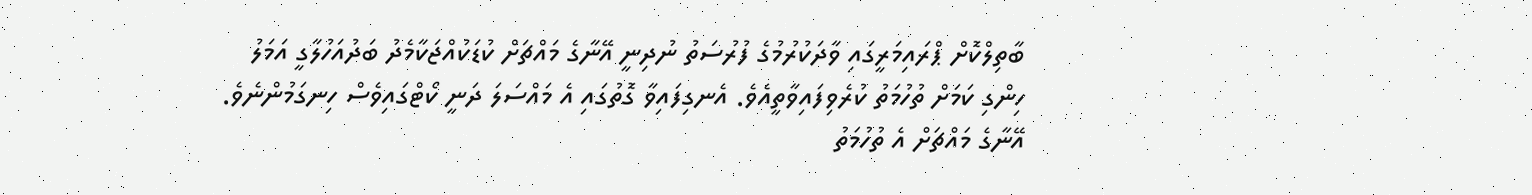ބާތިލްކޮށް ޕްރައިމަރީގައި ވާދަކުރުމުގެ ފުރުސަތު ނުދިނީ އޭނާގެ މައްޗަށް ކުޑަކުއްޖަކާމެދު ބަދުއަހުލާގީ އަމަލު ހިންގި ކަމަށް ތުހުމަތު ކުރެވިފައިވާތީއެވެ. އެނގިފައިވާ ގޮތުގައި އެ މައްސަލަ ދަނީ ކޯޓްގައިވެސް ހިނގަމުންނެވެ.
އޭނާގެ މައްޗަށް އެ ތުހުމަތު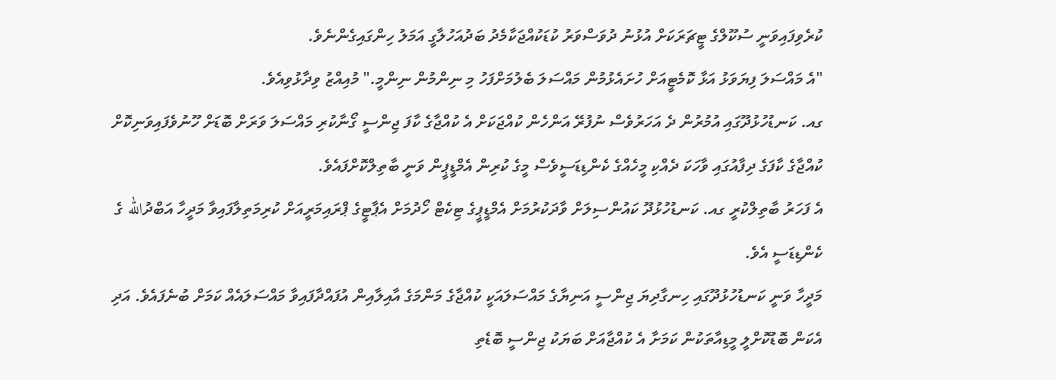ކުރެވިފައިވަނީ ސުކޫލްގެ ޓީޗަރަކަށް އުޅުނު ދުވަސްވަރު ކުޑަކުއްޖަކާމެދު ބަދުއަހުލާގީ އަމަލު ހިންގައިގެންނެވެ.
"އެ މައްސަލަ ފިޔަވަޅު އަޅާ ކޮމެޓީއަށް ހުށައެޅުމުން މައްސަލަ ބެލުމަށްފަހު މި ނިންމުން ނިންމީ." މުއިއްޒު ވިދާޅުވިއެވެ.
ގއ. ކަނޑުހުޅުދޫގައި އުމުރުން ދެ އަހަރުވެސް ނުފުރޭ އަންހެން ކުއްޖަކަށް އެ ކުއްޖާގެ ކާފަ ޖިންސީ ގޯނާކުރި މައްސަލަ ވަރަށް ބޮޑަށް ހޫނުވެފައިވަނިކޮށް ކުއްޖާގެ ކާފަގެ ދިފާއުގައި ވާހަކަ ދެއްކި މީހެއްގެ ކެންޑިޑަސީވެސް މީގެ ކުރިން އެމްޑީޕީން ވަނީ ބާތިލްކޮށްފައެވެ.
އެ ފަހަރު ބާތިލްކުރީ ގއ. ކަނޑުހުޅުދޫ ކައުންސިލަށް ވާދަކުރުމަށް އެމްޑީޕީގެ ޓިކެޓް ހޯދުމަށް އެޕާޓީގެ ޕްރައިމަރީއަށް ކުރިމަތިލާފައިވާ މަދީހާ އަބްދުالله ގެ ކެންޑިޑަސީ އެވެ.
މަދީހާ ވަނީ ކަނޑުހުޅުދޫގައި ހިނގާދިޔަ ޖިންސީ އަނިޔާގެ މައްސަލައަކީ ކުއްޖާގެ މަންމަގެ އާއިލާއިން އުފައްދާފައިވާ މައްސަލައެއް ކަމަށް ބުނެފައެވެ. އަދި އެކަން ބޮޑުކޮށްލީ މީޑިއާތަކުން ކަމަށާ އެ ކުއްޖާއަށް ބަޔަކު ޖިންސީ ބޮޑެތި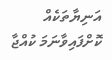އަނިޔާތަކެއް ކޮށްފައިވާނަމަ ކުއްޖާ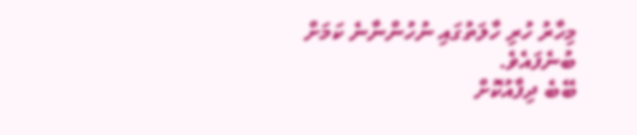މިހާރު ހުރި ހާލަތުގައި ނުހުންނާނެ ކަމަށް ބުނެފައެވެ.
ބޭބެ ދިފާއުކޮށް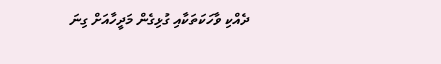ދެއްކި ވާހަކަތަކާއި ގުޅިގެން މަދީހާއަށް ގިނަ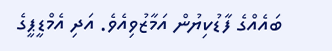ބައެއްގެ ފާޑުކިޔުން އަމާޒުވިއެވެ. އަދި އެމްޑީޕީގެ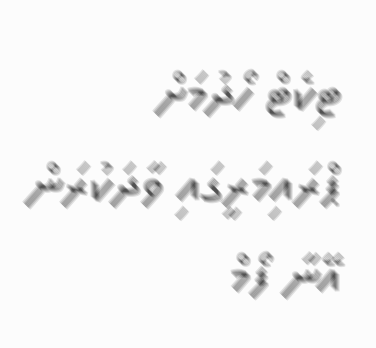ޓިކެޓް ހޯދުމަށް ޕްރައިމަރީގައި ވާދަކުރަން އޭނާ ފޯމް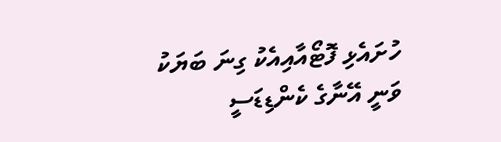ހުށައެޅި ފޮޓޯއާއިއެކު ގިނަ ބަޔަކު ވަނީ އޭނާގެ ކެންޑިޑަސީ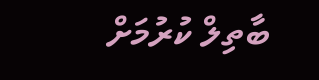ބާތިލް ކުރުމަށް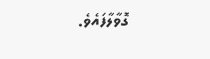ގޮވާލާފައެވެ.